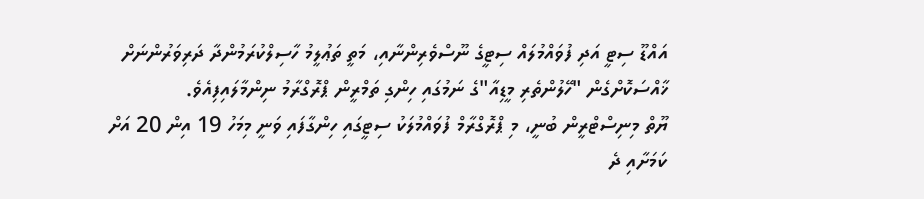އައްޑޫ ސިޓީ އަދި ފުވައްމުލައް ސިޓީގެ ނޫސްވެރިންނާއި، މަތީ ތަޢުލީމު ހާސިލްކުރަމުންދާ ދަރިވަރުންނަށް ޚާއްސަކޮށްގެން "ހޭލުންތެރި މީޑިއާ"ގެ ނަމުގައި ހިންގި ތަމްރީން ޕްރޮގްރާމު ނިންމާލައިފިއެވެ.
ޔޫތް މިނިސްޓްރީން ބުނީ، މި ޕްރޮގްރާމް ފުވައްމުލަކު ސިޓީގައި ހިންގާފައި ވަނީ މިމަހު 19 އިން 20 އަށް ކަމަށާއި ދެ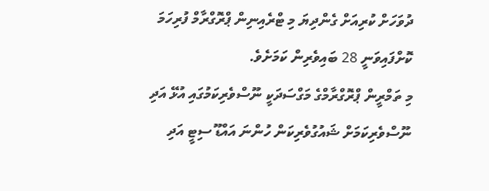ދުވަހަށް ކުރިއަށް ގެންދިޔަ މި ޓްރެއިނިން ޕްރޮގްރާމް ފުރިހަމަ ކޮށްފައިވަނީ 28 ބައިވެރިން ކަމަށެވެ.
މި ތަމްރީން ޕްރޮގްރާމްގެ މަގްސަދަކީ ނޫސްވެރިކަމުގައި އުޅޭ އަދި ނޫސްވެރިކަމަށް ޝައުގުވެރިކަން ހުންނަ އައްޑޫ ސިޓީ އަދި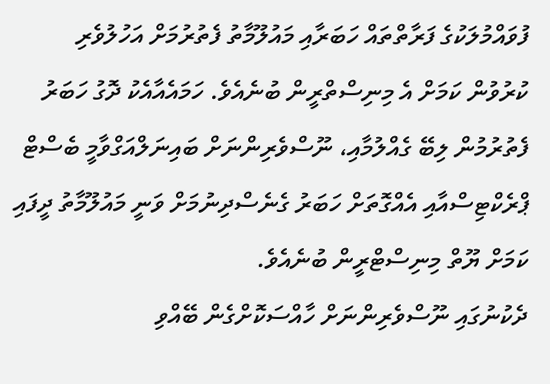ފުވައްމުލަކުގެ ފަރާތްތައް ހަބަރާއި މައުލޫމާތު ފެތުރުމަށް އަހުލުވެރި ކުރުވުން ކަމަށް އެ މިނިސްތްރީން ބުނެއެވެ. ހަމައެއާއެކު ދޮގު ހަބަރު ފެތުރުމުން ލިބޭ ގެއްލުމާއި، ނޫސްވެރިންނަށް ބައިނަލްއަގްވާމީ ބެސްޓް ޕްރެކްޓިސްއާއި އެއްގޮތަށް ހަބަރު ގެނެސްދިނުމަށް ވަނީ މައުލޫމާތު ދީފައި ކަމަށް ޔޫތް މިނިސްޓްރީން ބުނެއެވެ.
ދެކުނުގައި ނޫސްވެރިންނަށް ހާއްސަކޮށްގެން ބޭއްވި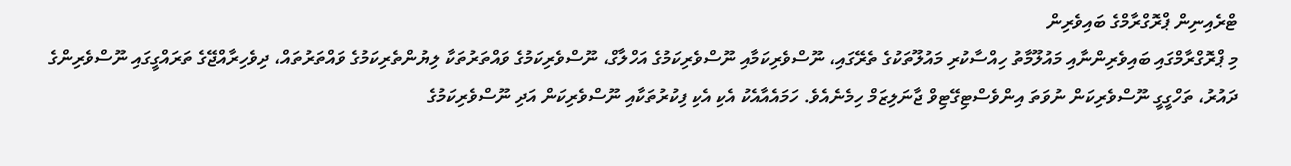ޓްރެއިނިން ޕްރޮގްރާމްގެ ބައިވެރިން
މި ޕްރޮގްރާމްގައި ބައިވެރިންނާއި މައުލޫމާތު ހިއްސާކުރި މައުލޫތަކުގެ ތެރޭގައި، ނޫސްވެރިކަމާއި ނޫސްވެރިކަމުގެ އަހްލާގް، ނޫސްވެރިކަމުގެ ވައްތަރުތަކާ ލިޔުންތެރިކަމުގެ ވައްތަރުތައް، ދިވެހިރާއްޖޭގެ ތަރައްގީގައި ނޫސްވެރިންގެ ދައުރު، ތަހްގީގީ ނޫސްވެރިކަން ނުވަތަ އިންވެސްޓިގޭޓިވް ޖާނަލިޒަމް ހިމެނެއެވެ. ހަމައެއާއެކު އެކި އެކި ފިކުރުތަކާއި ނޫސްވެރިކަން އަދި ނޫސްވެރިކަމުގެ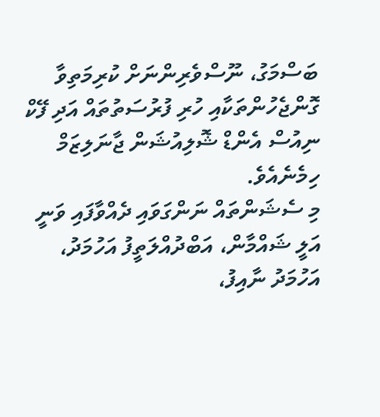ބަސްމަގު، ނޫސްވެރިންނަށް ކުރިމަތިވާ ގޮންޖެހުންތަކާއި ހުރި ފުރުސަތުތައް އަދި ފޭކް ނިއުސް އެންޑް ޝޮލިއުޝަން ޖާނަލިޒަމް ހިމެނެއެވެ.
މި ސެޝަންތައް ނަންގަވައި ދެއްވާފައި ވަނީ އަލީ ޝައްމާން، އަބްދުއްލަތީފު އަހުމަދު، އަހުމަދު ނާއިފު،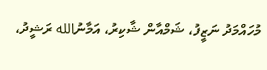މުހައްމަދު ނަޒީފު، ޝަމްއާން ޝާކިރު، އަމާނުالله ރަޝީދު،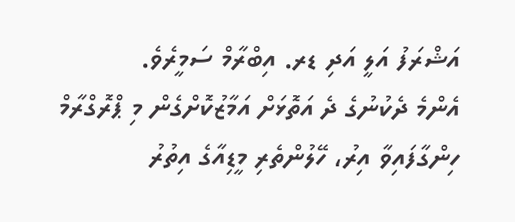އަޝްރަފު އަލީ އަދި ޑރ. އިބްރާމް ސަމީރެވެ.
އެންމެ ދެކުނުގެ ދެ އަތޮޅަށް އަމާޒުކޮށްގެން މި ޕްރޮގްރާމް ހިންގާފައިވާ އިރު، ހޭލުންތެރި މީޑިއާގެ އިތުރު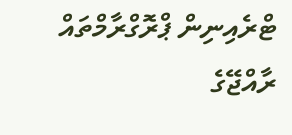ޓްރެއިނިން ޕްރޮގްރާމްތައް ރާއްޖޭގެ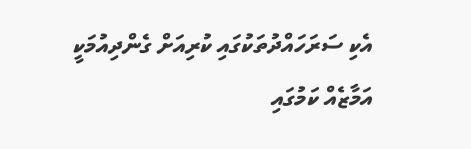އެކި ސަރަހައްދުތަކުގައި ކުރިއަށް ގެންދިއުމަކީ އަމާޒެއް ކަމުގައި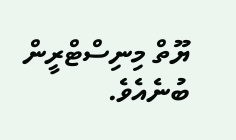ޔޫތް މިނިސްޓްރީން ބުނެއެވެ.